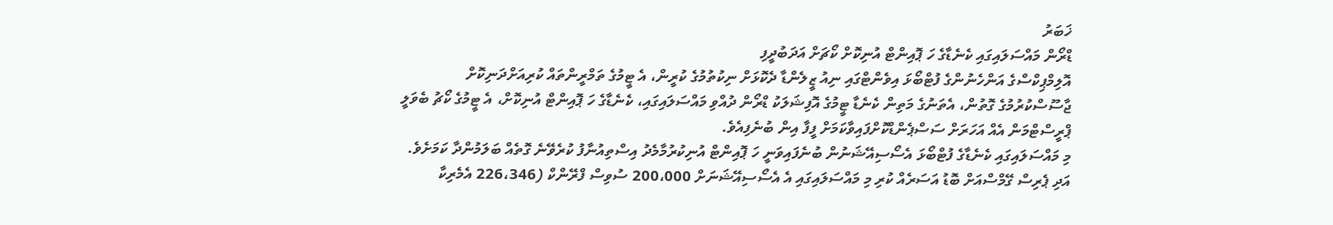ޚަބަރު
ޑްރޯން މައްސަލައިގައި ކެނެޑާގެ ހަ ޕޮއިންޓް އުނިކޮށް ކޯޗަށް އަދަބުދީފި
އޮލިމްޕިކްސްގެ އަންހެނުންގެ ފުޓްބޯޅަ އިވެންޓްގައި ނިއު ޒީލެންޑާ ދެކޮޅަށް ނިކުތުމުގެ ކުރީން، އެ ޓީމުގެ ތަމްރީންތައް ކުރިއަށްދަނިކޮށް ޖާސޫސްކުރުމުގެ ގޮތުން، އެތަނުގެ މަތިން ކެނެޑާ ޓީމުގެ އޮފިޝަލަކު ޑްރޯން ދުއްވި މައްސަލައިގައި، ކެނެޑާގެ ހަ ޕޮއިންޓް އުނިކޮށް، އެ ޓީމުގެ ކޯޗު ބެވަލީ ޕްރީސްޓްމަން އެއް އަހަރަށް ސަސްޕެންޑްކޮށްފައިވާކަމަށް ފީފާ އިން ބުނެފިއެވެ.
މި މައްސަލައިގައި ކެނެޑާގެ ފުޓްބޯޅަ އެސޯސިއޭޝަނުން ބުނެފައިވަނީ ހަ ޕޮއިންޓް އުނިކުރުމާމެދު އިސްތިއުނާފު ކުރެވޭނެ ގޮތެއް ބަލަމުންދާ ކަމަށެވެ. އަދި ޕެރިސް ގޭމްސްއަށް ބޮޑު އަސަރެއް ކުރި މި މައްސަލައިގައި އެ އެސޯސިއޭޝަނަށް 200،000 ސުވިސް ފްރޭންކް (226،346 އެމެރިކާ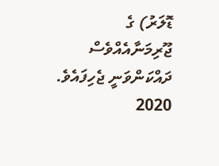ޑޮލަރު) ގެ ޖޫރިމަނާއެއްވެސް ދައްކަންވަނީ ޖެހިފައެވެ.
2020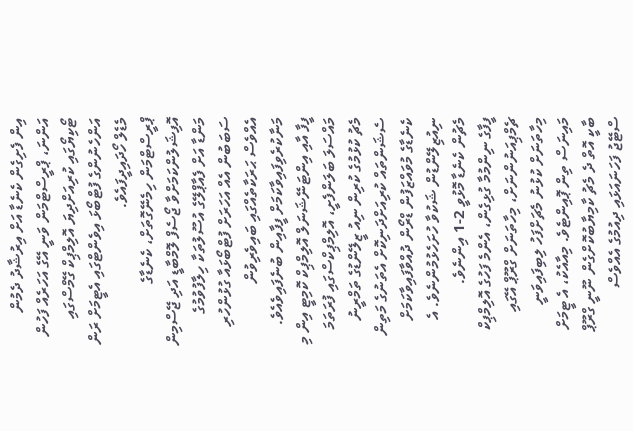އިން ފެށިގެން ކެނެޑާ އަށް އިރުޝާދު ދެމުން އަންނަ، ޕްރީސްޓްމަން ވަނީ އޭގެ އަހަރެއް ފަހުން ޓޯކިޔޯގައި ކުރިއަށްދިޔަ އޮލިމްޕިކް ގޭމްސްގައި އަންހެނުންގެ ފުޓްބޯޅަ އިވެންޓްގައި އެޓީމަށް ރަން މެޑެލް ހޯދައިދީފައެވެ.
ޕްރީސްޓްމަން ހިމެނޭގޮތަށް، ކެނެޑާގެ އޮފިޝަލުންކަމަށްވާ ޖޯސެފް ލޮމްބާޑީ އަދި ޖޭސްމިން މަންޑާ އަށް ފެއާޕްލޭގެ އުސޫލުތަކާ ހިލާފުވުމުގެ ސަބަބުން އެއް އަހަރަށް ފުޓްބޯޅައާ ގުޅުންހުރި އެއްވެސް ޙަރަކާތެއްގައި ބައިވެރިވުން މަނާކުރެވިފައިވާކަމަށް ފީފާއިން ބުނެފައިވެއެވެ.
ފީފާ އާއި އިންޓަނޭޝަނަލް އޮލިމްޕިކް ކޮމިޓީ އިން މި މައްސަލަ ބަލަންފެށީ، އޮލިމްޕިކްސްގައި ފުރަތަމަ މެޗު ކުޅުމުގެ ކުރިން ނިއު ޒީލޭންޑުގެ ތަމްރީނު ސެޝަންތައް ކުރިއަށްދަނިކޮށް އެތަނުގެ މަތިން ކެނެޑާގެ މުވައްޒަފުން ޑްރޯން ދުއްވާފައިވާކަމަށް ނިއުޒިލޭންޑުން ޝަކުވާ ހުށަހެޅުމުންނެވެ. އެ މެޗުން ކެނެޑާ މޮޅުވީ 2-1 އިންނެވެ.
ފީފާގެ ނިންމުމާ ގުޅިގެން، އެންމެ ފަހުގެ އޮލިމްޕިކް ޗެމްޕިއަނުންނަށް، މިހާތަނަށް ގްރޫޕް އޭގައި މިހާތަނަށް ކުޅުނު މެޗަށްފަހު ލިބިފައިވަނީ މައިނަސް ތިން ޕޮއިންޓެވެ. މިއާއެކު، އެ ޓީމަށް ބާކީ އޮތް ދެ މެޗު ކާމިޔާބުކޮށްގެން ނޫނީ ގްރޫޕް ސްޓޭޖު ފަހަނައަޅައި ދިއުމުގެ އެއްވެސް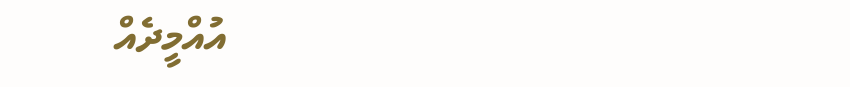އުއްމީދެއް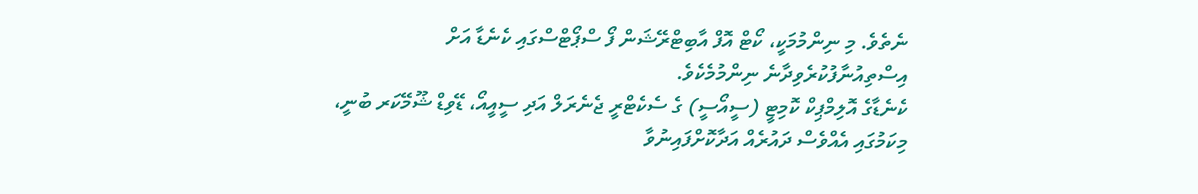ނެތެވެ. މި ނިންމުމަކީ، ކޯޓް އޮފް އާބިޓްރޭޝަން ފޯ ސްޕޯޓްސްގައި ކެނެޑާ އަށް އިސްތިއުނާފުކުރެވިދާނެ ނިންމުމެކެވެ.
ކެނެޑާގެ އޮލިމްޕިކް ކޮމިޓީ (ސީއޯސީ) ގެ ސެކެޓްރީ ޖެނެރަލް އަދި ސީއީއޯ، ޑޭވިޑް ޝޫމޭކަރ ބުނީ، މިކަމުގައި އެއްވެސް ދައުރެއް އަދާކޮށްފައިނުވާ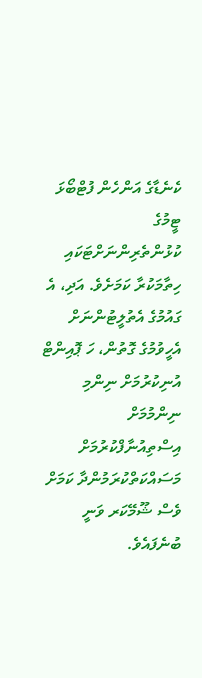ކެނެޑާގެ އަންހެން ފުޓްބޯޅަ ޓީމުގެ ކުޅުންތެރިންނަށްޓަކައި ހިތާމަކުރާ ކަމަށެވެ. އަދި، އެ ގައުމުގެ އެތުލީޓުންނަށް އެހީވުމުގެ ގޮތުން، ހަ ޕޮއިންޓް އުނިކުރުމަށް ނިންމި ނިންމުމަށް އިސްތިއުނާފްކުރުމަށް މަސައްކަތްކުރަމުންދާ ކަމަށް ވެސް ޝޫމޭކަރ ވަނީ ބުނެފައެވެ.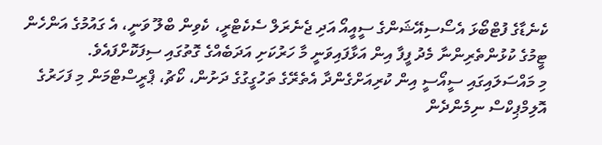ކެނެޑާގެ ފުޓްބޯޅަ އެސޯސިއޭޝަންގެ ސީއީއޯ އަދި ޖެނެރަލް ސެކެޓްރީ، ކެވިން ބްލޫ ވަނީ، އެ ގައުމުގެ އަންހެން ޓީމުގެ ކުޅުންތެރިންނާ މެދު ފީފާ އިން އަޅާފައިވަނީ މާ ހަރުކަށި އަދަބެއްގެ ގޮތުގައި ސިފަކޮށްފައެވެ.
މި މައްސަލައިގައި ސީއޯސީ އިން ކުރިއަށްގެންދާ އެތެރޭގެ ތަހުގީގުގެ ދަށުން، ކޯޗު، ޕްރީސްޓްމަން މި ފަހަރުގެ އޮލިމްޕިކްސް ނިމެންދެން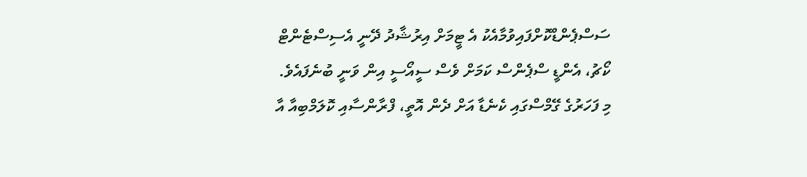ސަސްޕެންޑްކޮށްފައިވުމާއެކު އެ ޓީމަށް އިރުޝާދު ދޭނީ އެސިސްޓެންޓް ކޯޗު، އެންޑީ ސްޕެންސް ކަމަށް ވެސް ސީއޯސީ އިން ވަނީ ބުނެފައެވެ.
މި ފަހަރުގެ ގޭމްސްގައި ކެނެޑާ އަށް ދެން އޮތީ، ފްރާންސާއި ކޮލަމްބިއާ އާ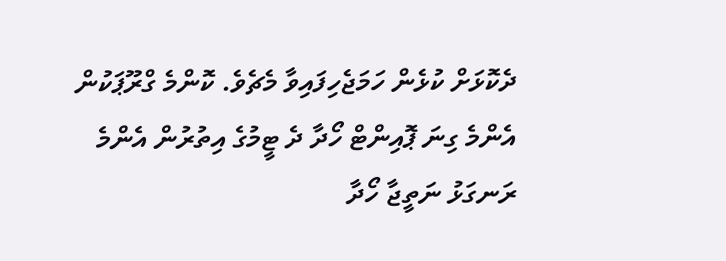ދެކޮޅަށް ކުޅެން ހަމަޖެހިފައިވާ މެޗެވެ. ކޮންމެ ގްރޫޕަކުން އެންމެ ގިނަ ޕޮއިންޓް ހޯދާ ދެ ޓީމުގެ އިތުރުން އެންމެ ރަނގަޅު ނަތީޖާ ހޯދާ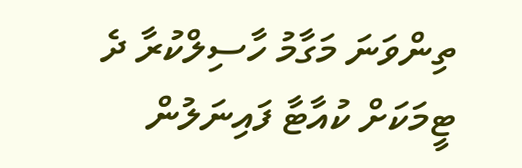ތިންވަނަ މަގާމު ހާސިލްކުރާ ދެ ޓީމަކަށް ކުއާޓާ ފައިނަލުން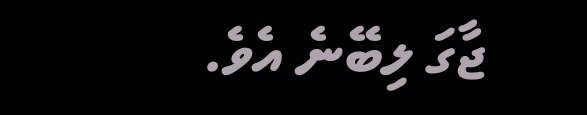ޖާގަ ލިބޭނެ އެވެ.